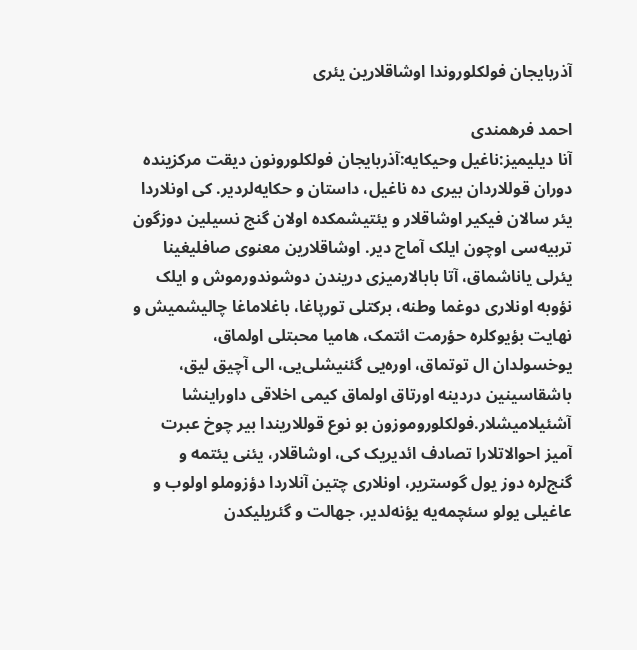آذربایجان فولکلوروندا اوشاقلارین یئری

احمد فرهمندی
آنا دیلیمیز:ناغیل وحیکایه:آذربایجان فولکلورونون دیقت مرکزینده دوران قوللاردان بیری ده ناغیل، داستان و حکایه‌لردیر. کی اونلاردا یئر سالان فیکیر اوشاقلار و یئتیشمکده اولان گنج نسیلین دوزگون تربیه‌سی اوچون ایلک آماج دیر. اوشاقلارین معنوی صافلیغینا یئرلی یاناشماق، آتا بابالارمیزی دریندن دوشوندورموش و ایلک نؤوبه اونلاری دوغما وطنه، برکتلی تورپاغا، باغلاماغا چالیشمیش و نهایت بؤیوکلره حؤرمت ائتمک، هامیا محبتلی اولماق، یوخسولدان ال توتماق، اوره‌یی گئنیشلی‌یی، الی آچیق لیق، باشقاسینین دردینه اورتاق اولماق کیمی اخلاقی داوراینشا آشئیلامیشلار.فولکلوروموزون بو نوع قوللاریندا بیر چوخ عبرت آمیز احوالاتلارا تصادف ائدیریک کی، اوشاقلار، یئنی یئتمه و گنج‌لره دوز یول گوستریر، اونلاری چتین آنلاردا دؤزوملو اولوب و عاغیلی یولو سئچمه‌یه یؤنه‌لدیر، جهالت و گئریلیکدن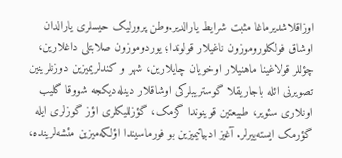اوزاقلاشدیرماغا مثبت شرایط یارالدیر.وطن پرورلیک حیسلری یارالدان اوشاق فولکلوروموزون ناغیلار قولوندا؛ یوردوموزون صلابتلی داغلارین، چؤللر قولاغینا ماهنیلار اوخویان چایلارین، شهر و کندلریمیزین دوزنلرینین تصویرنی ائله باجاریقلا گوستریبلرکی اوشاقلار دینله‌دیکجه شووقا گلیب اونلاری سئویر، طبیعتین قوینوندا گزمک، گؤزللیکلری اؤز گوزلری ایله گؤرمک ایسته‌ییرلر. آغیز ادبیاتیمیزین بو فورماسیندا اؤلکه‌میزین مئشه‌لرینده،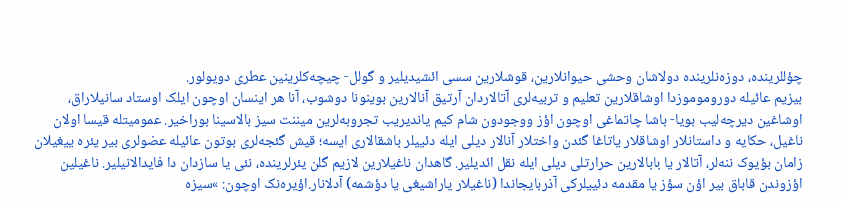چؤللرینده، دوزه‌نلرینده دولاشان وحشی حیوانلارین، قوشلارین سسی ائشیدیلیر و گولل- چیچه‌کلرینین عطری دویولور.
بیزیم عائیله دوروموموزدا اوشاقلارین تعلیم و تربیه‌لری آتالاردان آرتیق آنالارین بوینونا دوشوب، آنا هر اینسان اوچون ایلک اوستاد سانیلاراق، اوشاغین دیرچه‌لیب بویا- باشا چاتماغی اوچون اؤز ووجودون شام کیم یاندیریب تجروبه‌لرین میننت سیز بالاسینا بوراخیر. عمومیتله قیسا اولان ناغیل، حکایه و داستانلار اوشاقلار یاتاغا گئدن واختلار آنالار دیلی ایله دئییلر باشقالاری ایسه؛ قیش گئجه‌لری بوتون عائیله عضولری بیر یئره ییغیلان زامان بؤیوک ننه‌لر، آتالار یا بابالارین حرارتلی دیلی ایله نقل ائدیلیر. گاهدان ناغیلارین لازیم گلن یئرلرینده، نئی یا سازدان دا فایدالانیلیر. ناغیلین اؤزوندن قاباق بیر اؤن سؤز یا مقدمه دئییلرکی آذربایجاندا (ناغیلار یاراشیغی یا دؤشمه) آدلانار.اؤیره‌نک اوچون: »سیزه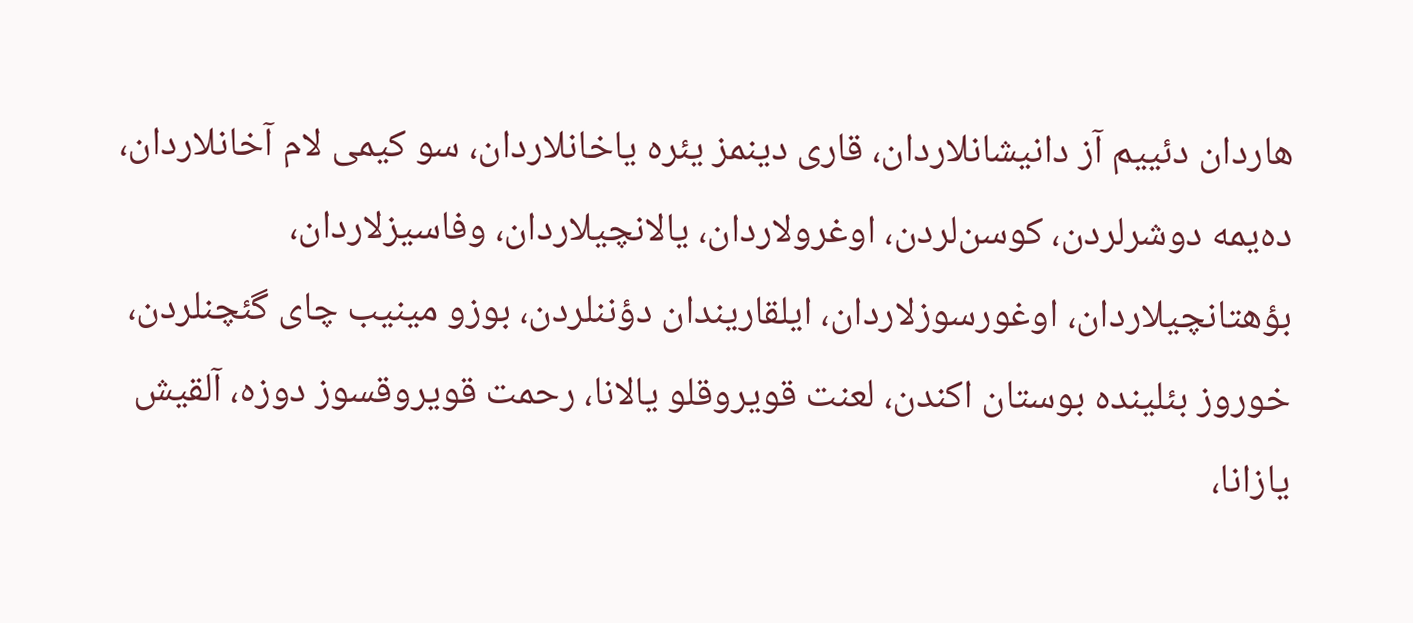هاردان دئییم آز دانیشانلاردان، قاری دینمز یئره یاخانلاردان، سو کیمی لام آخانلاردان، ده‌یمه دوشرلردن، کوسن‌لردن، اوغرولاردان، یالانچیلاردان، وفاسیزلاردان، بؤهتانچیلاردان، اوغورسوزلاردان، ایلقاریندان دؤننلردن، بوزو مینیب چای گئچنلردن، خوروز بئلینده بوستان اکندن، لعنت قویروقلو یالانا، رحمت قویروقسوز دوزه، آلقیش یازانا،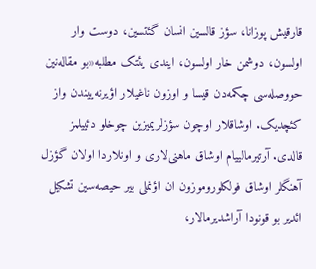قارقیش پوزانا، سؤز قالسین انسان گئتسین، دوست وار اولسون، دوشمن خار اولسون، ایندی یئتک مطلبه«بو مقاله‌نین حووصله‌سی چکمه‌دن قیسا و اوزون ناغیلار اؤیرنه‌ییندن واز کئچدیک. اوشاقلار اوچون سؤزلریمیزین چوخلو دئییلمز قالدی. آرتیرمالییام اوشاق ماهنی‌لاری و اونلاردا اولان گؤزل آهنگلر اوشاق فولکلوروموزون ان اؤنملی بیر حیصه‌سین تشکیل ائدیر بو قونودا آراشدیرمالار،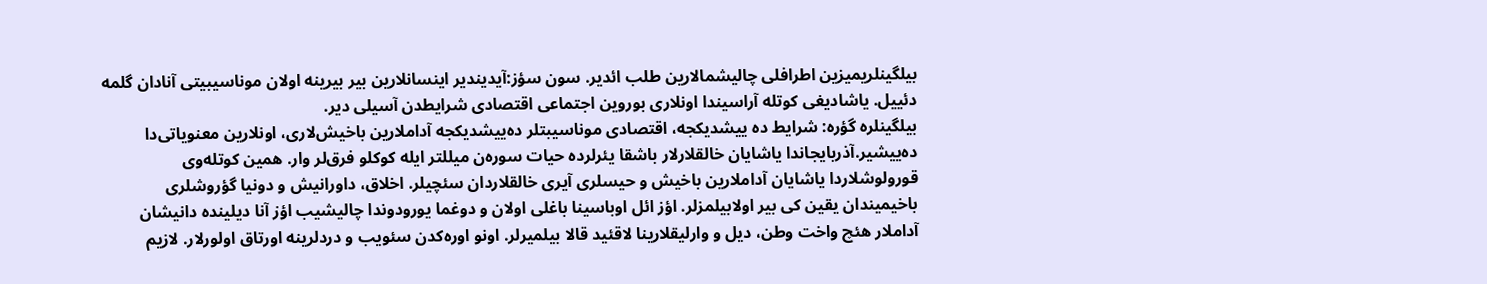بیلگینلریمیزین اطرافلی چالیشمالارین طلب ائدیر. سون سؤز:آیدیندیر اینسانلارین بیر بیرینه اولان موناسیبیتی آنادان گلمه دئییل. یاشادیغی کوتله آراسیندا اونلاری بوروین اجتماعی اقتصادی شرایطدن آسیلی دیر.
بیلگینلره گؤره: شرایط ده ییشدیکجه، اقتصادی موناسیبتلر ده‌ییشدیکجه آداملارین باخیش‌لاری، اونلارین معنویاتی‌دا ده‌ییشیر.آذربایجاندا یاشایان خالقلارلار باشقا یئرلرده حیات سوره‌ن میللتر ایله کوکلو فرق‌لر وار. همین کوتله‌وی قورولوشلاردا یاشایان آداملارین باخیش و حیسلری آیری خالقلاردان سئچیلر. اخلاق، داورانیش و دونیا گؤروشلری باخیمیندان یقین کی بیر اولابیلمزلر. اؤز ائل اوباسینا باغلی اولان و دوغما یورودوندا چالیشیب اؤز آنا دیلینده دانیشان آداملار هئچ واخت وطن، دیل و وارلیقلارینا لاقئید قالا بیلمیرلر. اونو اوره‌کدن سئویب و دردلرینه اورتاق اولورلار. لازیم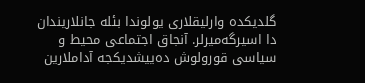گلدیکده وارلیقلاری یولوندا بئله جانلاریندان دا اسیرگه‌میرلر. آنجاق اجتماعی محیط و سیاسی قورولوش ده‌ییشدیکجه آداملارین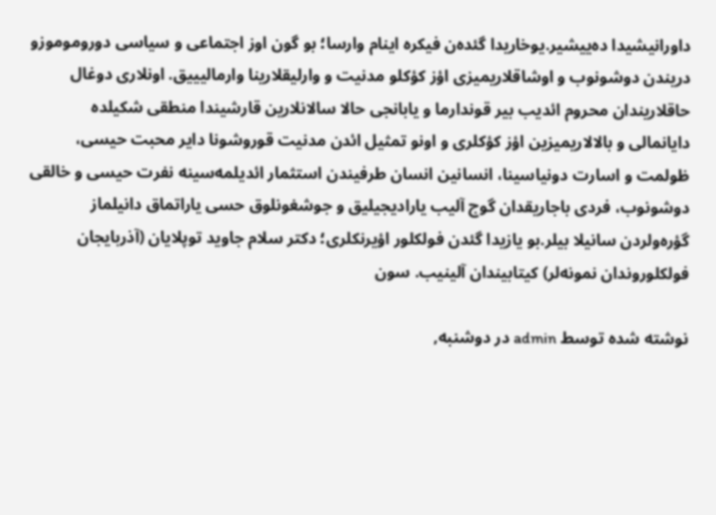داورانیشیدا ده‌ییشیر.یوخاریدا گئده‌ن فیکره اینام وارسا؛ بو گون اوز اجتماعی و سیاسی دوروموموزو دریندن دوشونوب و اوشاقلاریمیزی اؤز کؤکلو مدنیت و وارلیقلارینا وارمالیییق. اونلاری دوغال حاقلاریندان محروم ائدیب بیر قوندارما و یابانجی حالا سالانلارین قارشیندا منطقی شکیلده دایانمالی و بالالاریمیزین اؤز کؤکلری و اونو تمثیل ائدن مدنیت قوروشونا دایر محبت حیسی، ظولمت و اسارت دونیاسینا، انسانین انسان طرفیندن استثمار ائدیلمه‌سینه نفرت حیسی و خالقی دوشونوب، فردی باجاریقدان گوج آلیب یارادیجیلیق و جوشغونلوق حسی یاراتماق دانیلماز گؤره‌ولردن سانیلا بیلر.بو یازیدا گئدن فولکلور اؤیرنکلری؛ دکتر سلام جاوید توپلایان (آذربایجان فولکلوروندان نمونه‌لر) کیتابیندان آلینیب. سون

نوشته شده توسط admin در دوشنبه,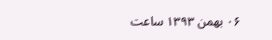۰۶ بهمن ۱۳۹۳ ساعت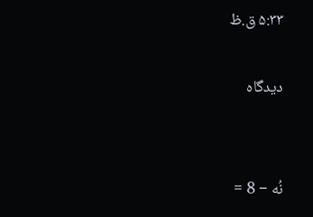۵:۳۳ ق.ظ

دیدگاه


نُه − 8 =